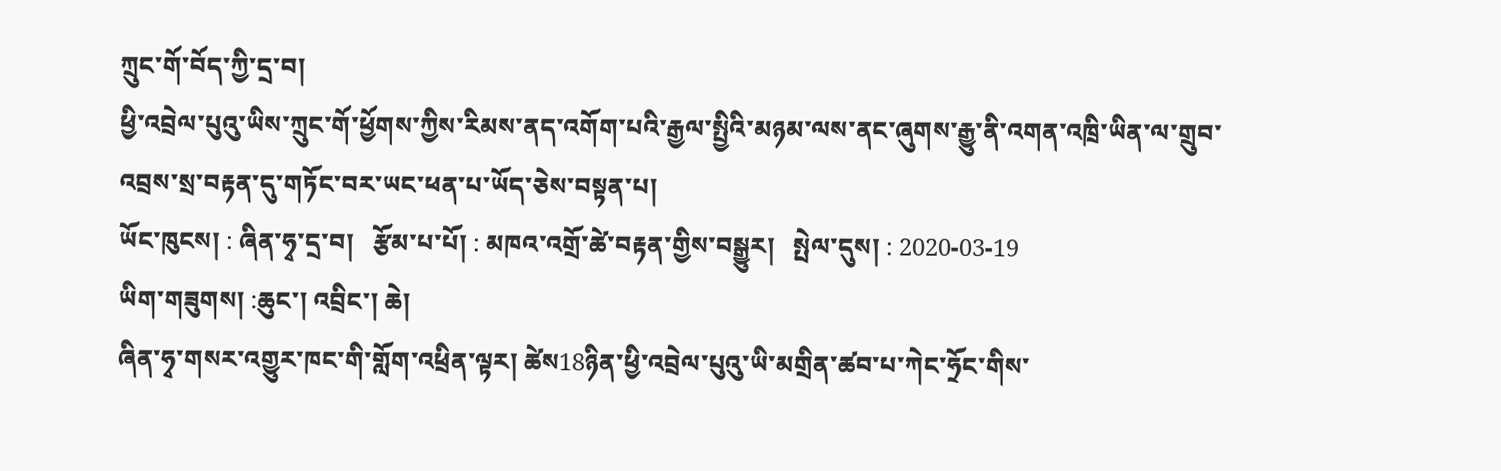ཀྲུང་གོ་བོད་ཀྱི་དྲ་བ།
ཕྱི་འབྲེལ་པུའུ་ཡིས་ཀྲུང་གོ་ཕྱོགས་ཀྱིས་རིམས་ནད་འགོག་པའི་རྒྱལ་སྤྱིའི་མཉམ་ལས་ནང་ཞུགས་རྒྱུ་ནི་འགན་འཁྲི་ཡིན་ལ་གྲུབ་འབྲས་སྲ་བརྟན་དུ་གཏོང་བར་ཡང་ཕན་པ་ཡོད་ཅེས་བསྟན་པ།
ཡོང་ཁུངས། : ཞིན་ཧྭ་དྲ་བ།   རྩོམ་པ་པོ། : མཁའ་འགྲོ་ཚེ་བརྟན་གྱིས་བསྒྱུར།   སྤེལ་དུས། : 2020-03-19
ཡིག་གཟུགས། :ཆུང་། འབྲིང་། ཆེ།
ཞིན་ཧྭ་གསར་འགྱུར་ཁང་གི་གློག་འཕྲིན་ལྟར། ཚེས18ཉིན་ཕྱི་འབྲེལ་པུའུ་ཡི་མགྲིན་ཚབ་པ་ཀེང་ཧྲོང་གིས་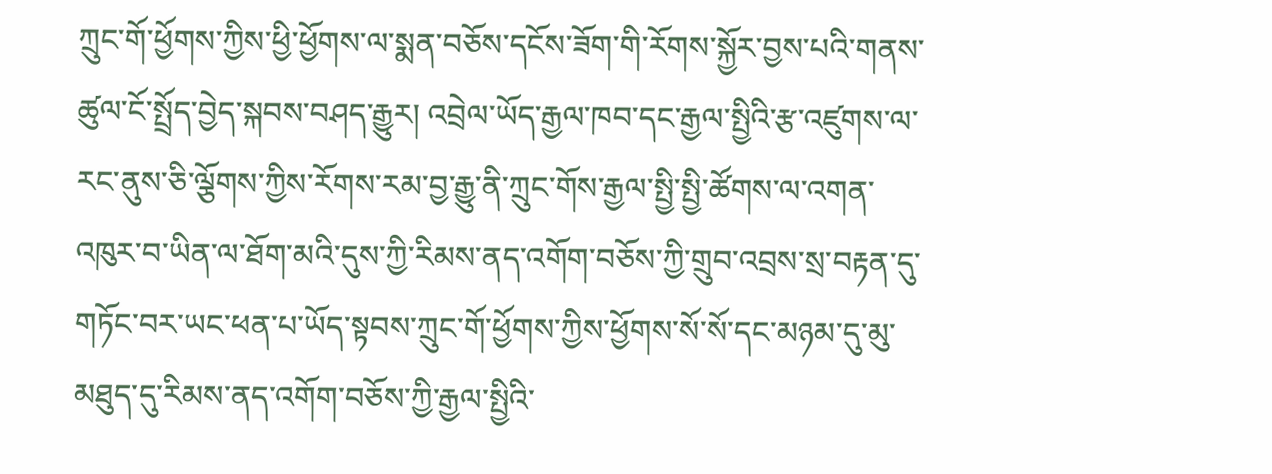ཀྲུང་གོ་ཕྱོགས་ཀྱིས་ཕྱི་ཕྱོགས་ལ་སྨན་བཅོས་དངོས་ཟོག་གི་རོགས་སྐྱོར་བྱས་པའི་གནས་ཚུལ་ངོ་སྤྲོད་བྱེད་སྐབས་བཤད་རྒྱུར། འབྲེལ་ཡོད་རྒྱལ་ཁབ་དང་རྒྱལ་སྤྱིའི་རྩ་འཛུགས་ལ་རང་ནུས་ཅི་ལྕོགས་ཀྱིས་རོགས་རམ་བྱ་རྒྱུ་ནི་ཀྲུང་གོས་རྒྱལ་སྤྱི་སྤྱི་ཚོགས་ལ་འགན་འཁུར་བ་ཡིན་ལ་ཐོག་མའི་དུས་ཀྱི་རིམས་ནད་འགོག་བཅོས་ཀྱི་གྲུབ་འབྲས་སྲ་བརྟན་དུ་གཏོང་བར་ཡང་ཕན་པ་ཡོད་སྟབས་ཀྲུང་གོ་ཕྱོགས་ཀྱིས་ཕྱོགས་སོ་སོ་དང་མཉམ་དུ་མུ་མཐུད་དུ་རིམས་ནད་འགོག་བཅོས་ཀྱི་རྒྱལ་སྤྱིའི་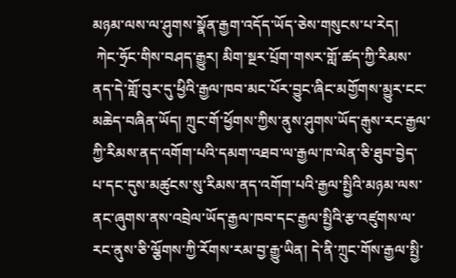མཉམ་ལས་ལ་ཤུགས་སྣོན་རྒྱག་འདོད་ཡོད་ཅེས་གསུངས་པ་རེད།
 ཀེང་ཧྲོང་གིས་བཤད་རྒྱུར། མིག་སྔར་པྲོག་གསར་གློ་ཚད་ཀྱི་རིམས་ནད་དེ་གློ་བུར་དུ་ཕྱིའི་རྒྱལ་ཁབ་མང་པོར་བྱུང་ཞིང་མགྱོགས་མྱུར་ངང་མཆེད་བཞིན་ཡོད། ཀྲུང་གོ་ཕྱོགས་ཀྱིས་ནུས་ཤུགས་ཡོད་རྒུས་རང་རྒྱལ་ཀྱི་རིམས་ནད་འགོག་པའི་དམག་འཐབ་ལ་རྒྱལ་ཁ་ལེན་ཅི་ཐུབ་བྱེད་པ་དང་དུས་མཚུངས་སུ་རིམས་ནད་འགོག་པའི་རྒྱལ་སྤྱིའི་མཉམ་ལས་ནང་ཞུགས་ནས་འབྲེལ་ཡོད་རྒྱལ་ཁབ་དང་རྒྱལ་སྤྱིའི་རྩ་འཛུགས་ལ་རང་ནུས་ཅི་ལྕོགས་ཀྱི་རོགས་རམ་བྱ་རྒྱུ་ཡིན། དེ་ནི་ཀྲུང་གོས་རྒྱལ་སྤྱི་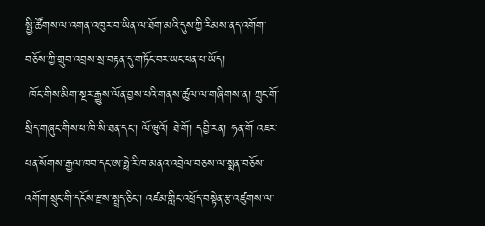སྤྱི་ཚོགས་ལ་འགན་འཁུར་བ་ཡིན་ལ་ཐོག་མའི་དུས་ཀྱི་རིམས་ནད་འགོག་བཅོས་ཀྱི་གྲུབ་འབྲས་སྲ་བརྟན་དུ་གཏོང་བར་ཡང་ཕན་པ་ཡོད།
 ཁོང་གིས་མིག་སྔར་རྒྱུས་ལོན་བྱས་པའི་གནས་ཚུལ་ལ་གཞིགས་ན། ཀྲུང་གོ་སྲིད་གཞུང་གིས་ཕ་ཁི་སི་ཐན་དང་། ལོ་ཝུའོ། ཐེ་གོ། དབྱི་རན། ཧན་གོ འཇར་པན་སོགས་རྒྱལ་ཁབ་དང་ཨ་ཧྥེ་རི་ཁ་མནའ་འབྲེལ་བཅས་ལ་སྨན་བཅོས་འགོག་སྲུང་གི་དངོས་རྫས་སྤྲད་ཅིང་། འཛམ་གླིང་འཕྲོད་བསྟེན་རྩ་འཛུགས་ལ་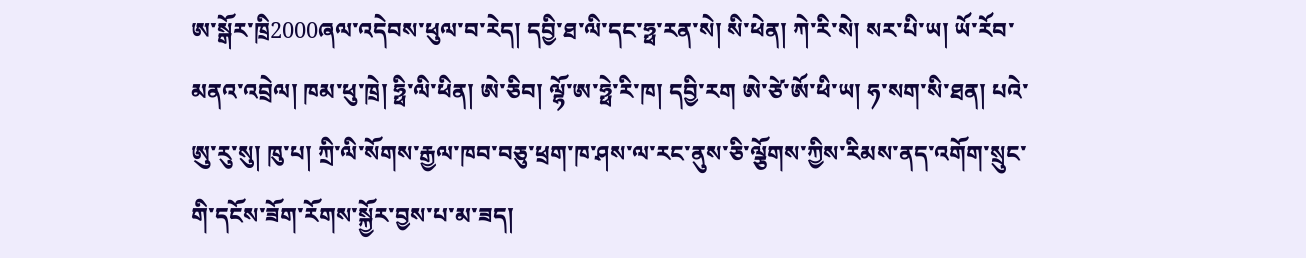ཨ་སྒོར་ཁྲི2000ཞལ་འདེབས་ཕུལ་བ་རེད། དབྱི་ཐ་ལི་དང་ཧྥ་རན་སེ། སི་ཕེན། ཀེ་རི་སེ། སར་པི་ཡ། ཡོ་རོབ་མནའ་འབྲེལ། ཁམ་ཕུ་ཁྲེ། ཧྥི་ལི་ཕིན། ཨེ་ཅིབ། ལྷོ་ཨ་ཧྥེ་རི་ཁ། དབྱི་རག ཨེ་ཙེ་ཨོ་ཕི་ཡ། ཧ་སག་སི་ཐན། པའེ་ཨུ་རུ་སུ། ཁུ་པ། ཀྲི་ལི་སོགས་རྒྱལ་ཁབ་བཅུ་ཕྲག་ཁ་ཤས་ལ་རང་ནུས་ཅི་ལྕོགས་ཀྱིས་རིམས་ནད་འགོག་སྲུང་གི་དངོས་ཟོག་རོགས་སྐྱོར་བྱས་པ་མ་ཟད།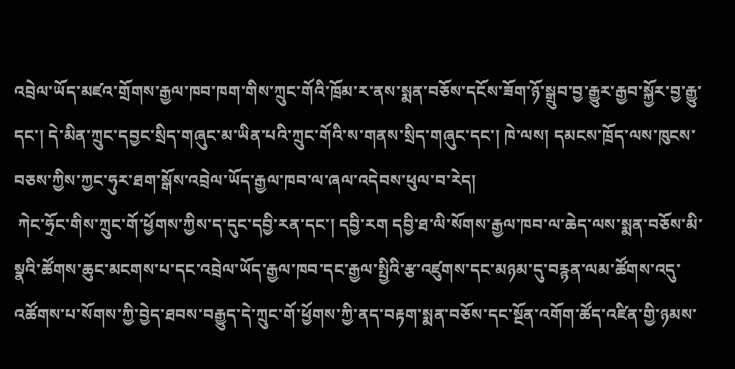འབྲེལ་ཡོད་མཛའ་གྲོགས་རྒྱལ་ཁབ་ཁག་གིས་ཀྲུང་གོའི་ཁྲོམ་ར་ནས་སྨན་བཅོས་དངོས་ཟོག་ཉོ་སྒྲུབ་བྱ་རྒྱུར་རྒྱབ་སྐྱོར་བྱ་རྒྱུ་དང་། དེ་མིན་ཀྲུང་དབྱང་སྲིད་གཞུང་མ་ཡིན་པའི་ཀྲུང་གོའི་ས་གནས་སྲིད་གཞུང་དང་། ཁེ་ལས། དམངས་ཁྲོད་ལས་ཁུངས་བཅས་ཀྱིས་ཀྱང་ཧུར་ཐག་སྒོས་འབྲེལ་ཡོད་རྒྱལ་ཁབ་ལ་ཞལ་འདེབས་ཕུལ་བ་རེད།
 ཀེང་ཧྲོང་གིས་ཀྲུང་གོ་ཕྱོགས་ཀྱིས་ད་དུང་དབྱི་རན་དང་། དབྱི་རག དབྱི་ཐ་ལི་སོགས་རྒྱལ་ཁབ་ལ་ཆེད་ལས་སྨན་བཅོས་མི་སྣའི་ཚོགས་ཆུང་མངགས་པ་དང་འབྲེལ་ཡོད་རྒྱལ་ཁབ་དང་རྒྱལ་སྤྱིའི་རྩ་འཛུགས་དང་མཉམ་དུ་བརྙན་ལམ་ཚོགས་འདུ་འཚོགས་པ་སོགས་ཀྱི་བྱེད་ཐབས་བརྒྱུད་དེ་ཀྲུང་གོ་ཕྱོགས་ཀྱི་ནད་བརྟག་སྨན་བཅོས་དང་སྔོན་འགོག་ཚོད་འཛིན་གྱི་ཉམས་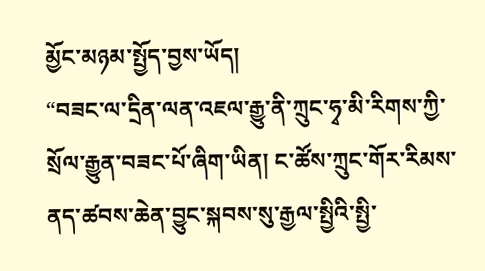མྱོང་མཉམ་སྤྱོད་བྱས་ཡོད།
“བཟང་ལ་དྲིན་ལན་འཇལ་རྒྱུ་ནི་ཀྲུང་ཧྭ་མི་རིགས་ཀྱི་སྲོལ་རྒྱུན་བཟང་པོ་ཞིག་ཡིན། ང་ཚོས་ཀྲུང་གོར་རིམས་ནད་ཚབས་ཆེན་བྱུང་སྐབས་སུ་རྒྱལ་སྤྱིའི་སྤྱི་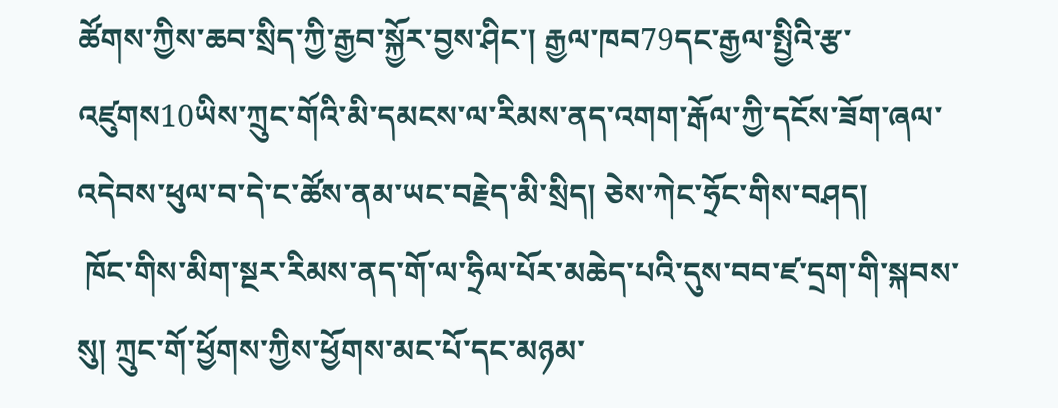ཚོགས་ཀྱིས་ཆབ་སྲིད་ཀྱི་རྒྱབ་སྐྱོར་བྱས་ཤིང་། རྒྱལ་ཁབ79དང་རྒྱལ་སྤྱིའི་རྩ་འཛུགས10ཡིས་ཀྲུང་གོའི་མི་དམངས་ལ་རིམས་ནད་འགག་རྒོལ་ཀྱི་དངོས་ཟོག་ཞལ་འདེབས་ཕུལ་བ་དེ་ང་ཚོས་ནམ་ཡང་བརྗེད་མི་སྲིད། ཅེས་ཀེང་ཧྲོང་གིས་བཤད།
 ཁོང་གིས་མིག་སྔར་རིམས་ནད་གོ་ལ་ཧྲིལ་པོར་མཆེད་པའི་དུས་བབ་ཛ་དྲག་གི་སྐབས་སུ། ཀྲུང་གོ་ཕྱོགས་ཀྱིས་ཕྱོགས་མང་པོ་དང་མཉམ་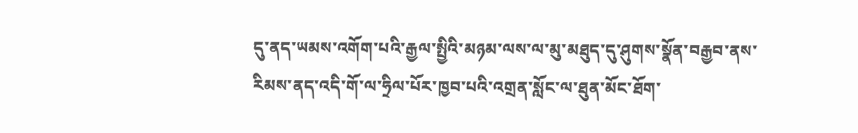དུ་ནད་ཡམས་འགོག་པའི་རྒྱལ་སྤྱིའི་མཉམ་ལས་ལ་མུ་མཐུད་དུ་ཤུགས་སྣོན་བརྒྱབ་ནས་རིམས་ནད་འདི་གོ་ལ་ཧྲིལ་པོར་ཁྱབ་པའི་འགྲན་སློང་ལ་ཐུན་མོང་ཐོག་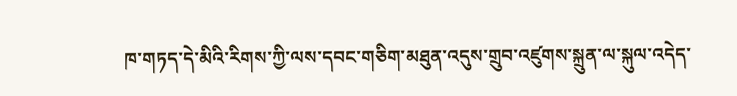ཁ་གཏད་དེ་མིའི་རིགས་ཀྱི་ལས་དབང་གཅིག་མཐུན་འདུས་གྲུབ་འཛུགས་སྐྲུན་ལ་སྐུལ་འདེད་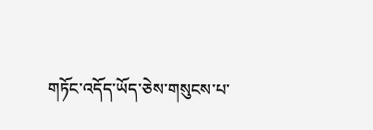གཏོང་འདོད་ཡོད་ཅེས་གསུངས་པ་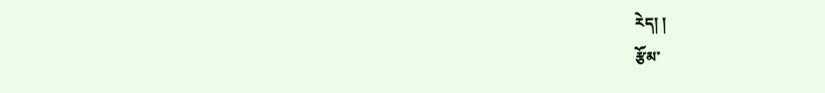རེད། །
རྩོམ་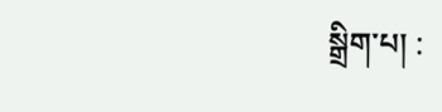སྒྲིག་པ། :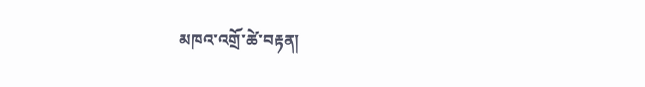མཁའ་འགྲོ་ཚེ་བརྟན།